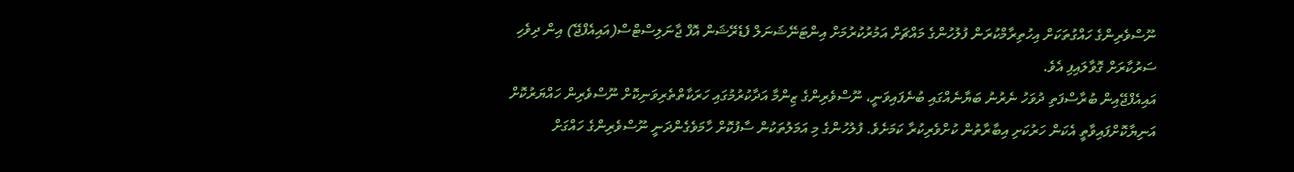ނޫސްވެރިންގެ ހައްގުތަކަށް އިހުތިރާމްކުރަން ފުލުހުންގެ މައްޗަށް އަމުރުކުރުމަށް އިންޓަނޭޝަނަލް ފެޑެރޭޝަން އޮފް ޖާނަލިސްޓްސް(އައިއެފްޖޭ) އިން ދިވެހި ސަރުކާރަށް ގޮވާލައިފި އެވެ.
އައިއެފްޖޭއިން ބުރާސްފަތި ދުވަހު ނެރުނު ބަޔާނެއްގައި ބުނެފައިވަނީ، ނޫސްވެރިންގެ ޒިންމާ އަދާކުރުމުގައި ހަރަކާތްތެރިވަނިކޮށް ނޫސްވެރިން ހައްޔަރުކޮށް އަނިޔާކޮށްފައިވާތީ އެކަން ހަރުކަށި އިބާރާތުން ކުށްވެރިކުރާ ކަމަށެވެ. ފުލުހުންގެ މި އަމަލުތަކުން ސާފުކޮށް ހާމަވެގެންދަނީ ނޫސްވެރިންގެ ހައްގަށް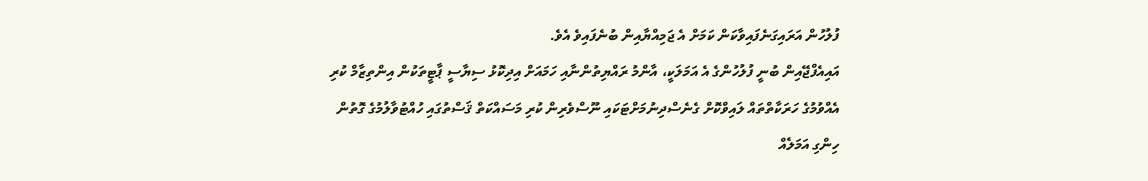ފުލުހުން އަރައިގަނެފައިވާކަން ކަމަށް އެ ޖަމިއްޔާއިން ބުނެފައިވެ އެވެ.
އައިއެފްޖޭއިން ބުނީ ފުލުހުންގެ އެ އަމަލަކީ، އާންމު ރައްޔިތުންނާއި ހަމައަށް އިދިކޮޅު ސިޔާސީ ޕާޓީތަކުން އިންތިޒާމް ކުރި އެއްވުމުގެ ހަރަކާތްތައް ލައިވްކޮށް ގެނެސްދިނުމަށްޓަކައި ނޫސްވެރިން ކުރި މަސައްކަތް ޤަސްތުގައި ހުއްޓުވާލުމުގެ ގޮތުން ހިންގި އަމަލެއް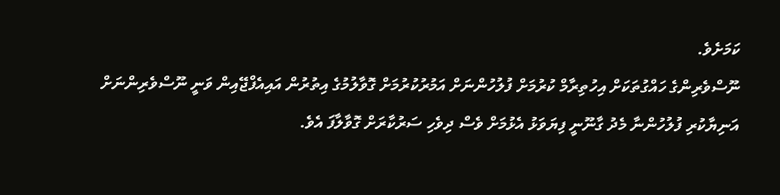ކަމަށެވެ.
ނޫސްވެރިންގެ ހައްގުތަކަށް އިހުތިރާމް ކުރުމަށް ފުލުހުންނަށް އަމުރުކުރުމަށް ގޮވާލުމުގެ އިތުރުން އައިއެފްޖޭއިން ވަނީ ނޫސްވެރިންނަށް އަނިޔާކުރި ފުލުހުންނާ މެދު ގާނޫނީ ފިޔަވަޅު އެޅުމަށް ވެސް ދިވެހި ސަރުކާރަށް ގޮވާލާފަ އެވެ.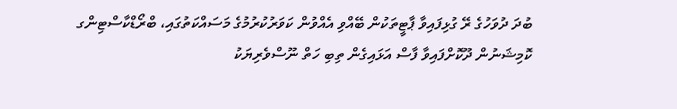ބުދަ ދުވަހުގެ ރޭ ގުޅިފައިވާ ޕާޓީތަކުން ބޭއްވި އެއްވުން ކަވަރުކުރުމުގެ މަސައްކަތުގައި، ބްރޯޑްކާސްޓިންގ ކޮމިޝަނުން ދޫކޮށްފައިވާ ފާސް އަޅައިގެން ތިބި ހަތް ނޫސްވެރިޔަކު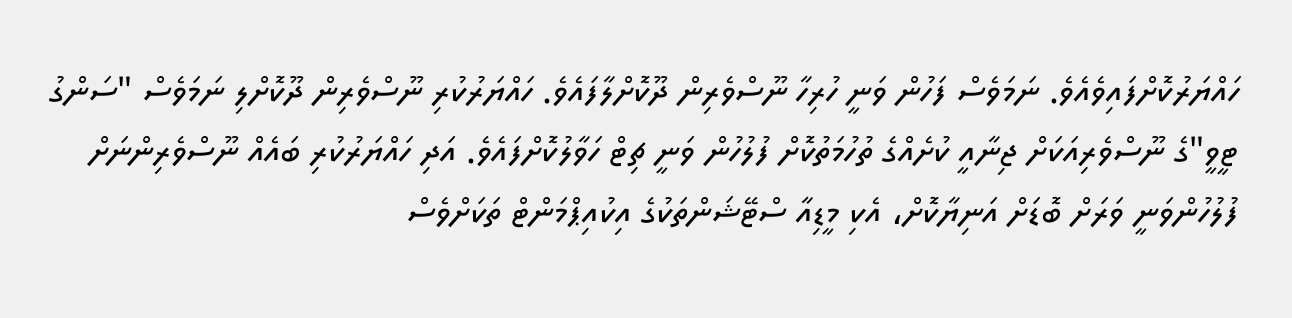ހައްޔަރުކޮށްފައިވެއެވެ. ނަމަވެސް ފަހުން ވަނީ ހުރިހާ ނޫސްވެރިން ދޫކޮށްލާފައެވެ. ހައްޔަރުކުރި ނޫސްވެރިން ދޫކޮށްލި ނަމަވެސް "ސަންގު ޓީވީ"ގެ ނޫސްވެރިއަކަށް ޖިނާއީ ކުށެއްގެ ތުހުމަތުކޮށް ފުލުހުން ވަނީ ޗިޓް ހަވާލުކޮށްފައެވެ. އަދި ހައްޔަރުކުރި ބައެއް ނޫސްވެރިންނަށް ފުލުހުންވަނީ ވަރަށް ބޮޑަށް އަނިޔާކޮށް، އެކި މީޑިއާ ސްޓޭޝަންތަކުގެ އިކުއިޕްމަންޓް ތަކަށްވެސް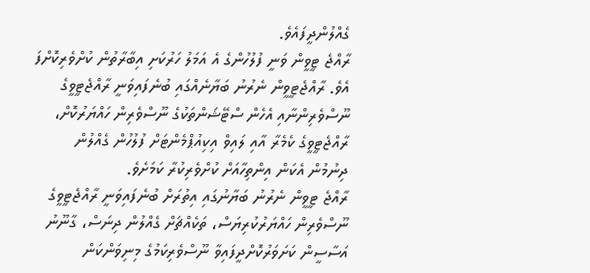ގެއްލުންދީފައެވެ.
ރާއްޖެ ޓީވީން ވަނީ ފުލުހުންގެ އެ އަމަލު ހަރުކަށި އިބާރާތުން ކުށްވެރިކޮށްފަ އެވެ. ރާއްޖެޓީވީން ނެރުނު ބަޔާނެއްގައި ބުނެފައިވަނީ ރާއްޖެޓީވީގެ ނޫސްވެރިންނާއި އެހެން ސްޓޭޝަންތަކުގެ ނޫސްވެރިން ހައްޔަރުކޮށް، ރާއްޖެޓީވީގެ ކެމެރާ އާއި ލައިވް އިކިއުޕްމެންޓަށް ފުލުހުން ގެއްލުން ދިނުމުން އެކަން އިންތިހާއަށް ކުށްވެރިކުރާ ކަމަށެވެ.
ރާއްޖެ ޓީވީން ނެރުނު ބަޔާނުގައި އިތުރަށް ބުނެފައިވަނީ ރާއްޖެޓީވީގެ ނޫސްވެރިން ހައްޔަރުކުރިޔަސް، ތަކެއްޗަށް ގެއްލުން ދިނަސް، ގާނޫނު އަސާސީން ކަށަވަރުކޮށްދީފައިވާ ނޫސްވެރިކަމުގެ މިނިވަންކަން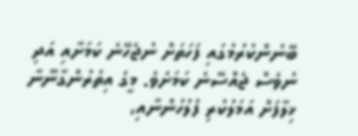ބޭނުންކުރުމުގައި ފަހަތަށް ނުޖެހޭނެ ކަމަށާއި އަދި ނުވެސް ޖެއްސޭނެ ކަމަށެވެ. މީގެ އިތުރުންގާނޫނާ ޚިލާފަށް އަމަލުކުރި ފުލުހުންނާއި،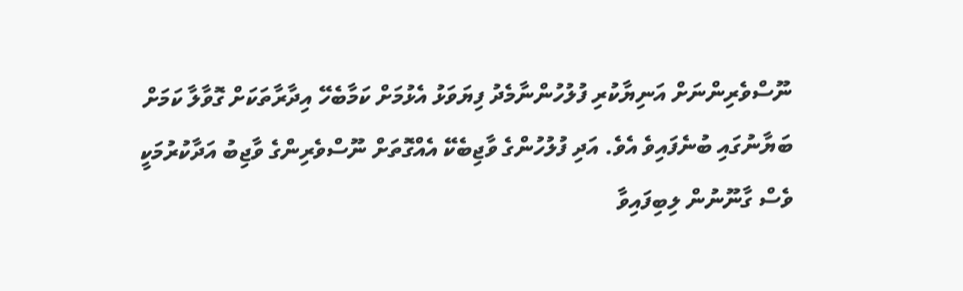ނޫސްވެރިންނަށް އަނިޔާކުރި ފުލުހުންނާމެދު ފިޔަވަޅު އެޅުމަށް ކަމާބެހޭ އިދާރާތަކަށް ގޮވާލާ ކަމަށް ބަޔާނުގައި ބުނެފައިވެ އެވެ. އަދި ފުލުހުންގެ ވާޖިބެކޭ އެއްގޮތަށް ނޫސްވެރިންގެ ވާޖިބު އަދާކުރުމަކީ ވެސް ގާނޫނުން ލިބިފައިވާ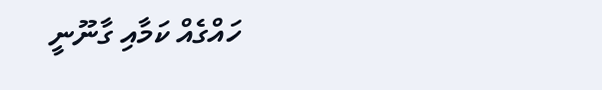ހައްގެއް ކަމާއި ގާނޫނީ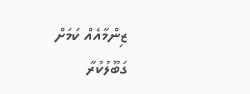ޒިންމާއެއް ކަމަށް ގަބޫލުކުރާ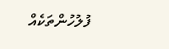ފުލުހުންތަކެއް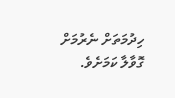ހިދުމަތަށް ނެރުމަށް ގޮވާލާ ކަމަށެވެ.